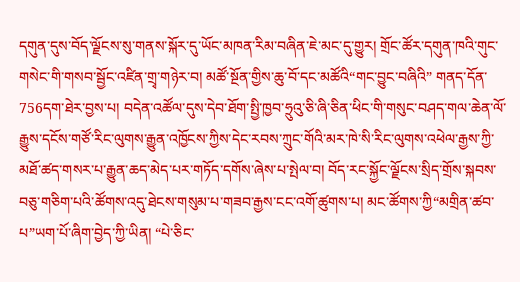དགུན་དུས་བོད་ལྗོངས་སུ་གནས་སྐོར་དུ་ཡོང་མཁན་རིམ་བཞིན་ཇེ་མང་དུ་གྱུར། གྲོང་ཚོར་དགུན་ཁའི་གུང་གསེང་གི་གསབ་སྦྱོང་འཛིན་གྲྭ་གཉེར་བ། མཚོ་སྔོན་གྱིས་ཆུ་བོ་དང་མཚོའི“གང་བྱུང་བཞིའི” གནད་དོན་756དག་ཐེར་བྱས་པ། བདེན་འཚོལ་དུས་དེབ་ཐོག་སྤྱི་ཁྱབ་ཧྲུའུ་ཅི་ཞི་ཅིན་ཕིང་གི་གསུང་བཤད་གལ་ཆེན་ལོ་རྒྱུས་དངོས་གཙོ་རིང་ལུགས་རྒྱུན་འཁྱོངས་ཀྱིས་དེང་རབས་ཀྲུང་གོའི་མར་ཁེ་སི་རིང་ལུགས་འཕེལ་རྒྱས་ཀྱི་མཐོ་ཚད་གསར་པ་རྒྱུན་ཆད་མེད་པར་གཏོད་དགོས་ཞེས་པ་སྤེལ་བ། བོད་རང་སྐྱོང་ལྗོངས་སྲིད་གྲོས་སྐབས་བཅུ་གཅིག་པའི་ཚོགས་འདུ་ཐེངས་གསུམ་པ་གཟབ་རྒྱས་ངང་འགོ་ཚུགས་པ། མང་ཚོགས་ཀྱི“མགྲིན་ཚབ་པ”ཡག་པོ་ཞིག་བྱེད་ཀྱི་ཡིན། “པེ་ཅིང་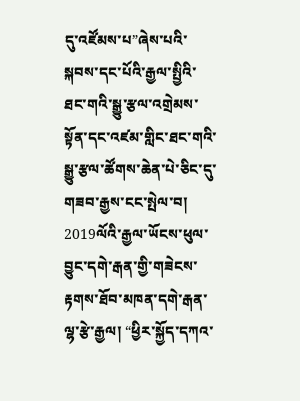དུ་འཛོམས་པ”ཞེས་པའི་སྐབས་དང་པོའི་རྒྱལ་སྤྱིའི་ཐང་གའི་སྒྱུ་རྩལ་འགྲེམས་སྟོན་དང་འཛམ་གླིང་ཐང་གའི་སྒྱུ་རྩལ་ཚོགས་ཆེན་པེ་ཅིང་དུ་གཟབ་རྒྱས་ངང་སྤེལ་བ། 2019ལོའི་རྒྱལ་ཡོངས་ཕུལ་བྱུང་དགེ་རྒན་གྱི་གཟེངས་རྟགས་ཐོབ་མཁན་དགེ་རྒན་ལྷ་རྩེ་རྒྱལ། “ཕྱིར་སྐྱོད་དཀའ་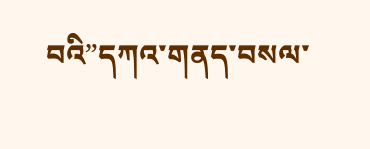བའི”དཀའ་གནད་བསལ་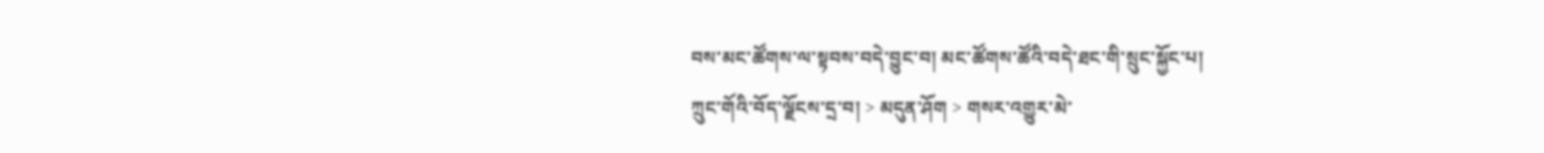བས་མང་ཚོགས་ལ་སྟབས་བདེ་བྱུང་བ། མང་ཚོགས་ཚོའི་བདེ་ཐང་གི་སྲུང་སྐྱོང་པ།
ཀྲུང་གོའི་བོད་ལྗོངས་དྲ་བ། > མདུན་ཤོག > གསར་འགྱུར་མེ་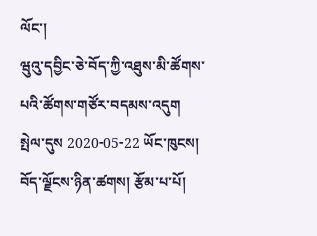ལོང་།
ཝུའུ་དབྱིང་ཅེ་བོད་ཀྱི་འཐུས་མི་ཚོགས་པའི་ཚོགས་གཙོར་བདམས་འདུག
སྤེལ་དུས 2020-05-22 ཡོང་ཁུངས། བོད་ལྗོངས་ཉིན་ཚགས། རྩོམ་པ་པོ།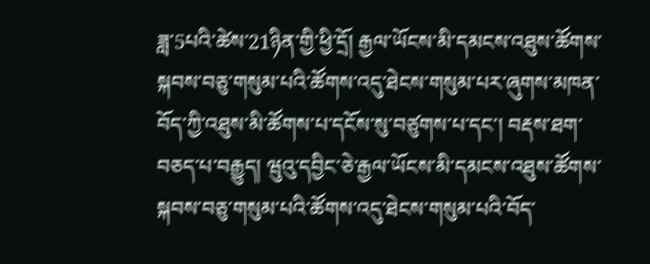ཟླ་5པའི་ཚེས་21ཉིན་གྱི་ཕྱི་དྲོ། རྒྱལ་ཡོངས་མི་དམངས་འཐུས་ཚོགས་སྐབས་བཅུ་གསུམ་པའི་ཚོགས་འདུ་ཐེངས་གསུམ་པར་ཞུགས་མཁན་བོད་ཀྱི་འཐུས་མི་ཚོགས་པ་དངོས་སུ་བཙུགས་པ་དང་། བརྡས་ཐག་བཅད་པ་བརྒྱུད། ཝུའུ་དབྱིང་ཅེ་རྒྱལ་ཡོངས་མི་དམངས་འཐུས་ཚོགས་སྐབས་བཅུ་གསུམ་པའི་ཚོགས་འདུ་ཐེངས་གསུམ་པའི་བོད་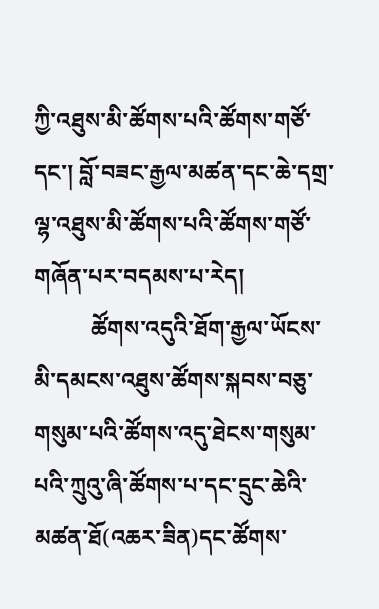ཀྱི་འཐུས་མི་ཚོགས་པའི་ཚོགས་གཙོ་དང་། བློ་བཟང་རྒྱལ་མཚན་དང་ཆེ་དགྲ་ལྷ་འཐུས་མི་ཚོགས་པའི་ཚོགས་གཙོ་གཞོན་པར་བདམས་པ་རེད།
          ཚོགས་འདུའི་ཐོག་རྒྱལ་ཡོངས་མི་དམངས་འཐུས་ཚོགས་སྐབས་བཅུ་གསུམ་པའི་ཚོགས་འདུ་ཐེངས་གསུམ་པའི་ཀྲུའུ་ཞི་ཚོགས་པ་དང་དྲུང་ཆེའི་མཚན་ཐོ(འཆར་ཟིན)དང་ཚོགས་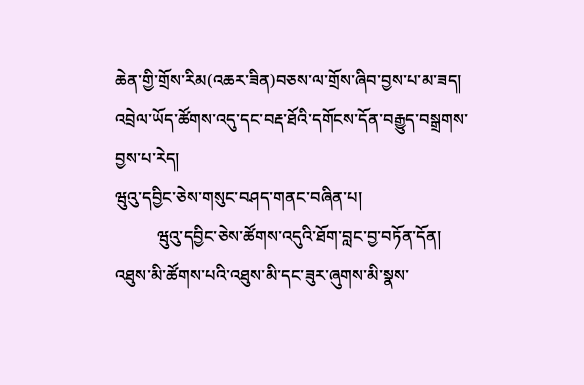ཆེན་གྱི་གྲོས་རིམ(འཆར་ཟིན)བཅས་ལ་གྲོས་ཞིབ་བྱས་པ་མ་ཟད། འབྲེལ་ཡོད་ཚོགས་འདུ་དང་བརྡ་ཐོའི་དགོངས་དོན་བརྒྱུད་བསྒྲགས་བྱས་པ་རེད།
ཝུའུ་དབྱིང་ཅེས་གསུང་བཤད་གནང་བཞིན་པ།
          ཝུའུ་དབྱིང་ཅེས་ཚོགས་འདུའི་ཐོག་བླང་བྱ་བཏོན་དོན། འཐུས་མི་ཚོགས་པའི་འཐུས་མི་དང་ཟུར་ཞུགས་མི་སྣས་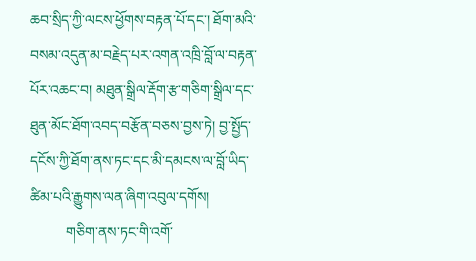ཆབ་སྲིད་ཀྱི་ལངས་ཕྱོགས་བརྟན་པོ་དང་། ཐོག་མའི་བསམ་འདུན་མ་བརྗེད་པར་འགན་འཁྲི་བློ་ལ་བརྟན་པོར་འཆང་བ། མཐུན་སྒྲིལ་རྡོག་རྩ་གཅིག་སྒྲིལ་དང་ཐུན་མོང་ཐོག་འབད་བརྩོན་བཅས་བྱས་ཏེ། བྱ་སྤྱོད་དངོས་ཀྱི་ཐོག་ནས་ཏང་དང་མི་དམངས་ལ་བློ་ཡིད་ཚིམ་པའི་རྒྱུགས་ལན་ཞིག་འབུལ་དགོས།
          གཅིག་ནས་ཏང་གི་འགོ་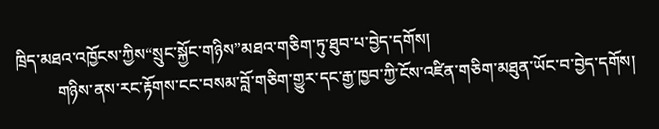ཁྲིད་མཐའ་འཁྱོངས་ཀྱིས“སྲུང་སྐྱོང་གཉིས”མཐའ་གཅིག་ཏུ་ཐུབ་པ་བྱེད་དགོས།
          གཉིས་ནས་རང་རྟོགས་ངང་བསམ་བློ་གཅིག་གྱུར་དང་རྒྱ་ཁྱབ་ཀྱི་ངོས་འཛིན་གཅིག་མཐུན་ཡོང་བ་བྱེད་དགོས།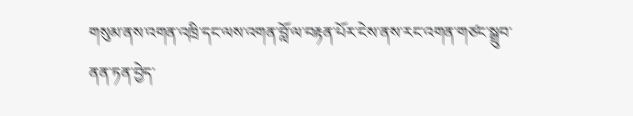གསུམ་ནས་འགན་འཁྲི་དང་ལས་འགན་བློ་ལ་བརྟན་པོར་ངེས་ནས་རང་འགན་གཙང་སྒྲུབ་ནན་ཏན་བྱེད་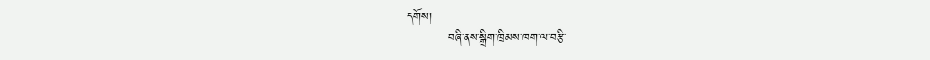དགོས།
          བཞི་ནས་སྒྲིག་ཁྲིམས་ཁག་ལ་བརྩི་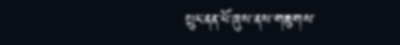སྲུང་ནན་པོ་ཞུས་ནས་གཟུགས་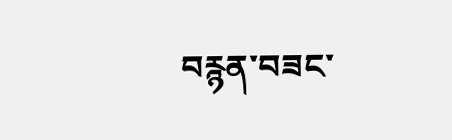བརྙན་བཟང་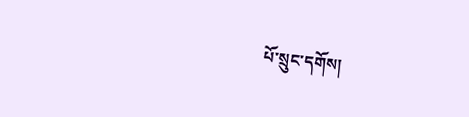པོ་སྲུང་དགོས།